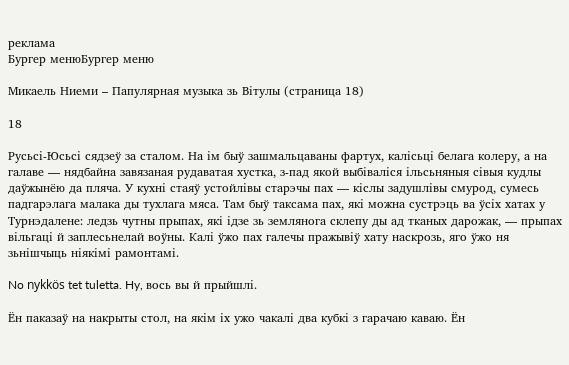реклама
Бургер менюБургер меню

Микаель Ниеми – Папулярная музыка зь Вітулы (страница 18)

18

Русьсі-Юсьсі сядзеў за сталом. На ім быў зашмальцаваны фартух, калісьці белага колеру, а на галаве — нядбайна завязаная рудаватая хустка, з-пад якой выбіваліся ільсьняныя сівыя кудлы даўжынёю да пляча. У кухні стаяў устойлівы старэчы пах — кіслы задушлівы смурод, сумесь падгарэлага малака ды тухлага мяса. Там быў таксама пах, які можна сустрэць ва ўсіх хатах у Турнэдалене: ледзь чутны прыпах, які ідзе зь землянога склепу ды ад тканых дарожак, — прыпах вільгаці й заплесьнелай воўны. Калі ўжо пах галечы пражывіў хату наскрозь, яго ўжо ня зьнішчыць ніякімі рамонтамі.

No nykkös tet tuletta. Hy, вось вы й прыйшлі.

Ён паказаў на накрыты стол, на якім іх ужо чакалі два кубкі з гарачаю каваю. Ён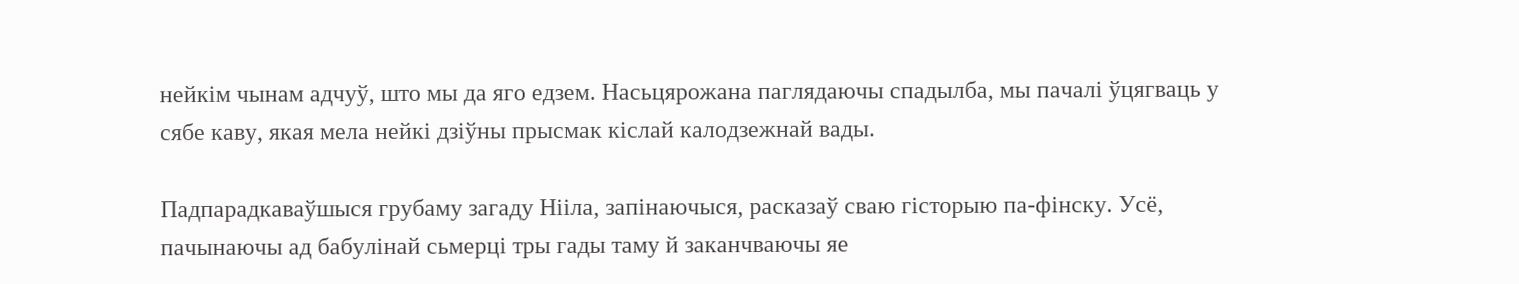нейкім чынам адчуў, што мы да яго едзем. Насьцярожана паглядаючы спадылба, мы пачалі ўцягваць у сябе каву, якая мела нейкі дзіўны прысмак кіслай калодзежнай вады.

Падпарадкаваўшыся грубаму загаду Нііла, запінаючыся, расказаў сваю гісторыю па-фінску. Усё, пачынаючы ад бабулінай сьмерці тры гады таму й заканчваючы яе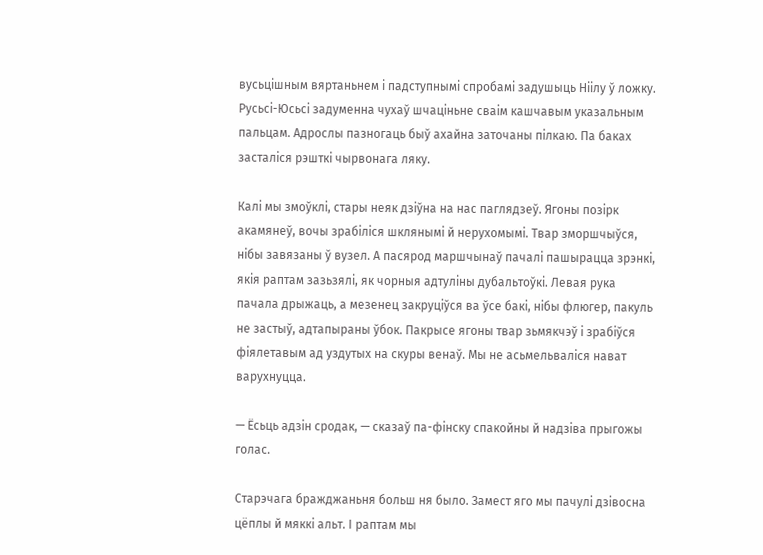вусьцішным вяртаньнем і падступнымі спробамі задушыць Ніілу ў ложку. Русьсі-Юсьсі задуменна чухаў шчаціньне сваім кашчавым указальным пальцам. Адрослы пазногаць быў ахайна заточаны пілкаю. Па баках засталіся рэшткі чырвонага ляку.

Калі мы змоўклі, стары неяк дзіўна на нас паглядзеў. Ягоны позірк акамянеў, вочы зрабіліся шклянымі й нерухомымі. Твар зморшчыўся, нібы завязаны ў вузел. А пасярод маршчынаў пачалі пашырацца зрэнкі, якія раптам зазьзялі, як чорныя адтуліны дубальтоўкі. Левая рука пачала дрыжаць, а мезенец закруціўся ва ўсе бакі, нібы флюгер, пакуль не застыў, адтапыраны ўбок. Пакрысе ягоны твар зьмякчэў і зрабіўся фіялетавым ад уздутых на скуры венаў. Мы не асьмельваліся нават варухнуцца.

— Ёсьць адзін сродак, — сказаў па-фінску спакойны й надзіва прыгожы голас.

Старэчага бражджаньня больш ня было. Замест яго мы пачулі дзівосна цёплы й мяккі альт. І раптам мы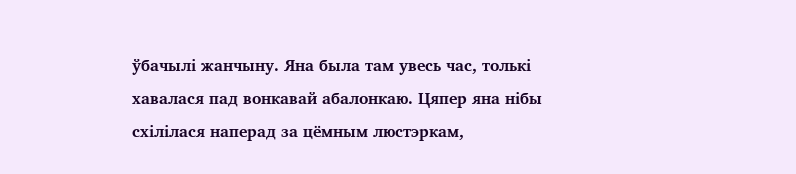ўбачылі жанчыну. Яна была там увесь час, толькі хавалася пад вонкавай абалонкаю. Цяпер яна нібы схілілася наперад за цёмным люстэркам,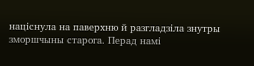націснула на паверхню й разгладзіла знутры зморшчыны старога. Перад намі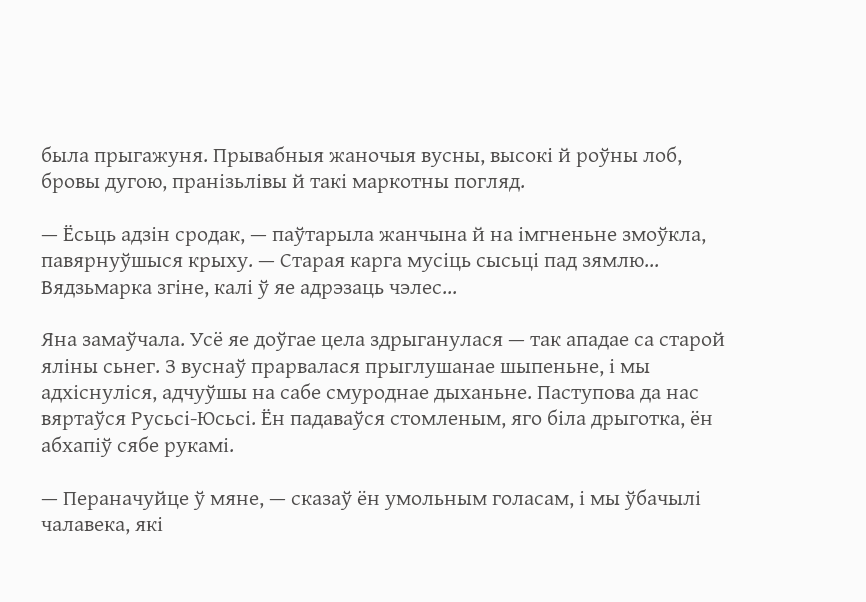была прыгажуня. Прывабныя жаночыя вусны, высокі й роўны лоб, бровы дугою, пранізьлівы й такі маркотны погляд.

— Ёсьць адзін сродак, — паўтарыла жанчына й на імгненьне змоўкла, павярнуўшыся крыху. — Старая карга мусіць сысьці пад зямлю... Вядзьмарка згіне, калі ў яе адрэзаць чэлес...

Яна замаўчала. Усё яе доўгае цела здрыганулася — так ападае са старой яліны сьнег. З вуснаў прарвалася прыглушанае шыпеньне, і мы адхіснуліся, адчуўшы на сабе смуроднае дыханьне. Паступова да нас вяртаўся Русьсі-Юсьсі. Ён падаваўся стомленым, яго біла дрыготка, ён абхапіў сябе рукамі.

— Пераначуйце ў мяне, — сказаў ён умольным голасам, і мы ўбачылі чалавека, які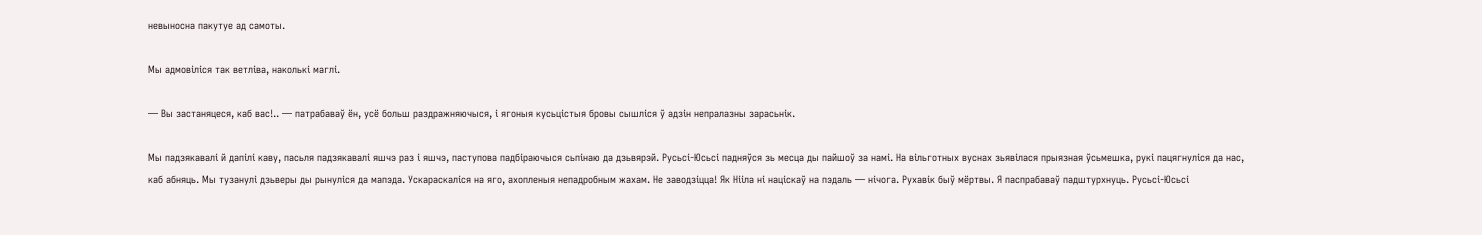невыносна пакутуе ад самоты.

Мы адмовіліся так ветліва, наколькі маглі.

— Вы застаняцеся, каб вас!.. — патрабаваў ён, усё больш раздражняючыся, і ягоныя кусьцістыя бровы сышліся ў адзін непралазны зарасьнік.

Мы падзякавалі й дапілі каву, пасьля падзякавалі яшчэ раз і яшчэ, паступова падбіраючыся сьпінаю да дзьвярэй. Русьсі-Юсьсі падняўся зь месца ды пайшоў за намі. На вільготных вуснах зьявілася прыязная ўсьмешка, рукі пацягнуліся да нас, каб абняць. Мы тузанулі дзьверы ды рынуліся да мапэда. Ускараскаліся на яго, ахопленыя непадробным жахам. Не заводзіцца! Як Нііла ні націскаў на пэдаль — нічога. Рухавік быў мёртвы. Я паспрабаваў падштурхнуць. Русьсі-Юсьсі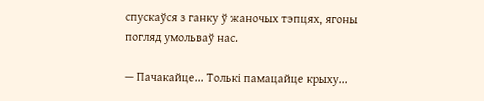спускаўся з ганку ў жаночых тэпцях, ягоны погляд умольваў нас.

— Пачакайце... Толькі памацайце крыху...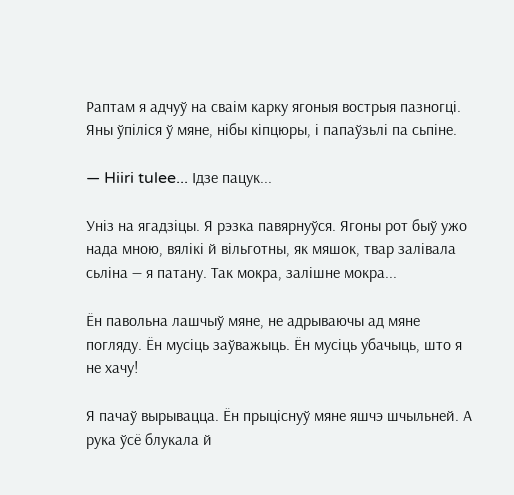Раптам я адчуў на сваім карку ягоныя вострыя пазногці. Яны ўпіліся ў мяне, нібы кіпцюры, і папаўзьлі па сьпіне.

— Hiiri tulee... Ідзе пацук...

Уніз на ягадзіцы. Я рэзка павярнуўся. Ягоны рот быў ужо нада мною, вялікі й вільготны, як мяшок, твар залівала сьліна — я патану. Так мокра, залішне мокра...

Ён павольна лашчыў мяне, не адрываючы ад мяне погляду. Ён мусіць заўважыць. Ён мусіць убачыць, што я не хачу!

Я пачаў вырывацца. Ён прыціснуў мяне яшчэ шчыльней. А рука ўсё блукала й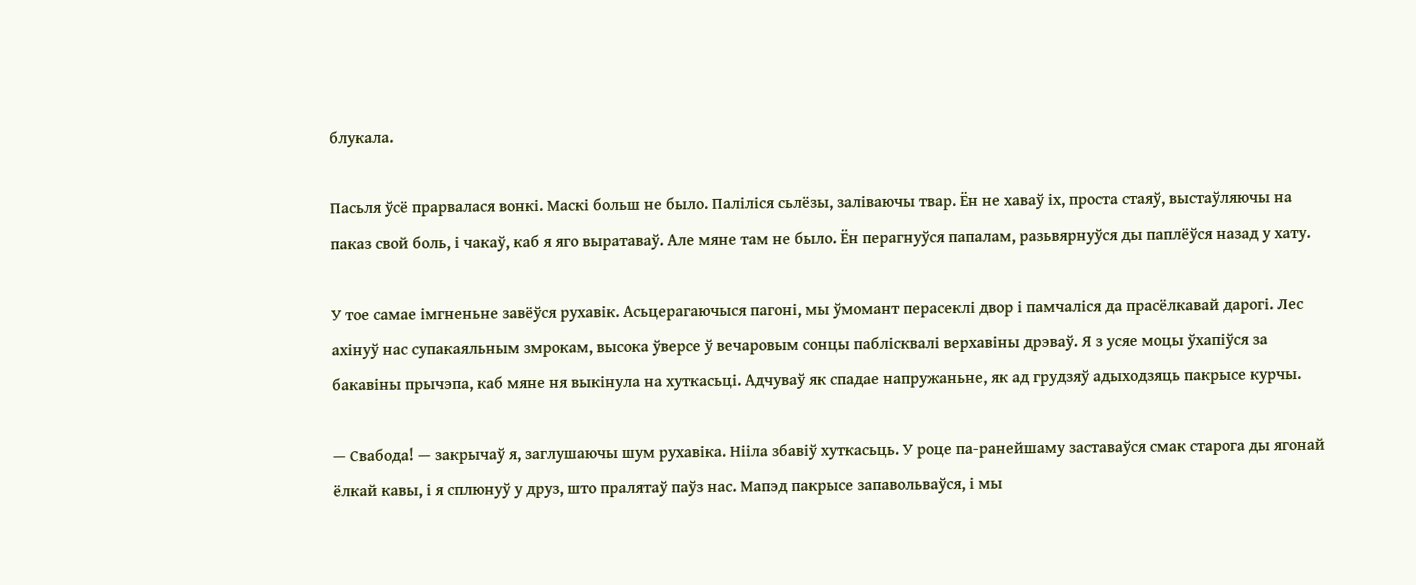блукала.

Пасьля ўсё прарвалася вонкі. Маскі больш не было. Паліліся сьлёзы, заліваючы твар. Ён не хаваў іх, проста стаяў, выстаўляючы на паказ свой боль, і чакаў, каб я яго выратаваў. Але мяне там не было. Ён перагнуўся папалам, разьвярнуўся ды паплёўся назад у хату.

У тое самае імгненьне завёўся рухавік. Асьцерагаючыся пагоні, мы ўмомант перасеклі двор і памчаліся да прасёлкавай дарогі. Лес ахінуў нас супакаяльным змрокам, высока ўверсе ў вечаровым сонцы паблісквалі верхавіны дрэваў. Я з усяе моцы ўхапіўся за бакавіны прычэпа, каб мяне ня выкінула на хуткасьці. Адчуваў як спадае напружаньне, як ад грудзяў адыходзяць пакрысе курчы.

— Свабода! — закрычаў я, заглушаючы шум рухавіка. Нііла збавіў хуткасьць. У роце па-ранейшаму заставаўся смак старога ды ягонай ёлкай кавы, і я сплюнуў у друз, што пралятаў паўз нас. Мапэд пакрысе запавольваўся, і мы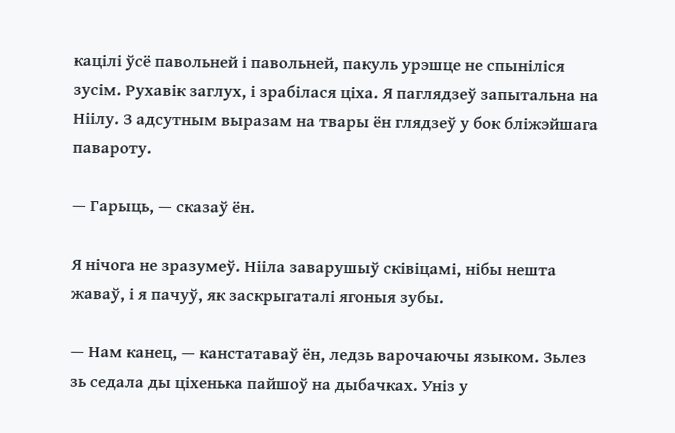кацілі ўсё павольней і павольней, пакуль урэшце не спыніліся зусім. Рухавік заглух, і зрабілася ціха. Я паглядзеў запытальна на Ніілу. З адсутным выразам на твары ён глядзеў у бок бліжэйшага павароту.

— Гарыць, — сказаў ён.

Я нічога не зразумеў. Нііла заварушыў сківіцамі, нібы нешта жаваў, і я пачуў, як заскрыгаталі ягоныя зубы.

— Нам канец, — канстатаваў ён, ледзь варочаючы языком. Зьлез зь седала ды ціхенька пайшоў на дыбачках. Уніз у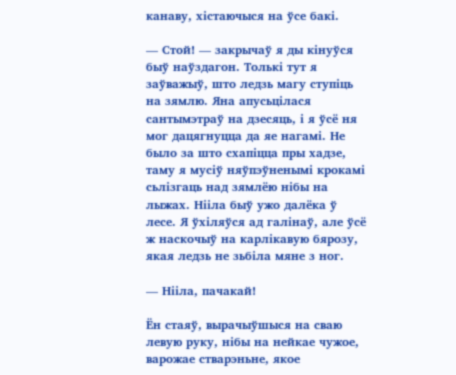канаву, хістаючыся на ўсе бакі.

— Стой! — закрычаў я ды кінуўся быў наўздагон. Толькі тут я заўважыў, што ледзь магу ступіць на зямлю. Яна апусьцілася сантымэтраў на дзесяць, і я ўсё ня мог дацягнуцца да яе нагамі. Не было за што схапіцца пры хадзе, таму я мусіў няўпэўненымі крокамі сьлізгаць над зямлёю нібы на лыжах. Нііла быў ужо далёка ў лесе. Я ўхіляўся ад галінаў, але ўсё ж наскочыў на карлікавую бярозу, якая ледзь не зьбіла мяне з ног.

— Нііла, пачакай!

Ён стаяў, вырачыўшыся на сваю левую руку, нібы на нейкае чужое, варожае стварэньне, якое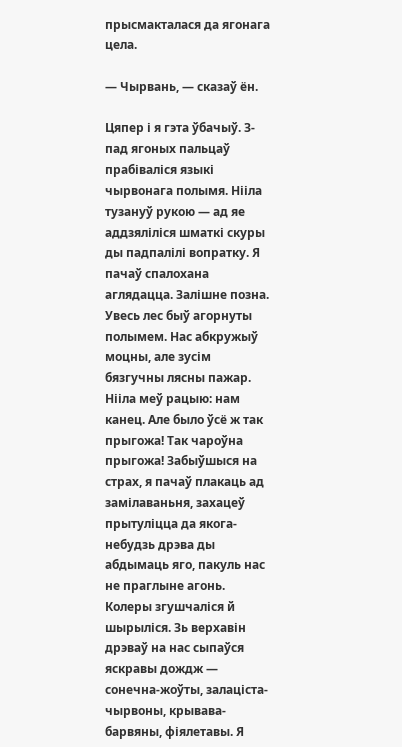прысмакталася да ягонага цела.

— Чырвань, — сказаў ён.

Цяпер і я гэта ўбачыў. З-пад ягоных пальцаў прабіваліся языкі чырвонага полымя. Нііла тузануў рукою — ад яе аддзяліліся шматкі скуры ды падпалілі вопратку. Я пачаў спалохана аглядацца. Залішне позна. Увесь лес быў агорнуты полымем. Нас абкружыў моцны, але зусім бязгучны лясны пажар. Нііла меў рацыю: нам канец. Але было ўсё ж так прыгожа! Так чароўна прыгожа! Забыўшыся на страх, я пачаў плакаць ад замілаваньня, захацеў прытуліцца да якога-небудзь дрэва ды абдымаць яго, пакуль нас не праглыне агонь. Колеры згушчаліся й шырыліся. Зь верхавін дрэваў на нас сыпаўся яскравы дождж — сонечна-жоўты, залаціста-чырвоны, крывава-барвяны, фіялетавы. Я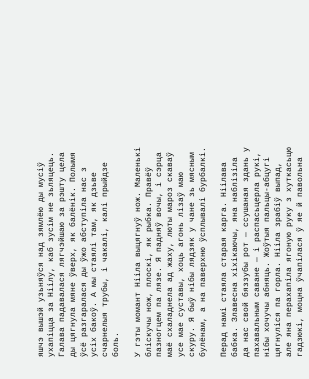яшчэ вышэй узьняўся над зямлёю ды мусіў ухапіцца за Ніілу, каб зусім не зьляцець. Галава падавалася лягчэйшаю за рэшту цела ды цягнула мяне ўверх, як балёнік. Полымя ўсё разгаралася ды ўжо абступіла нас з усіх бакоў. А мы стаялі там, як дзьве счарнелыя трубы, і чакалі, калі прыйдзе боль.

У гэты момант Нііла выцягнуў нож. Маленькі бліскучы нож, плоскі, як рыбка. Правёў пазногцем па лязе. Я падняў вочы, і сэрца маё схаладнела ад жаху, люты мароз скаваў усе мае суставы, хоць агонь лізаў маю скуру. Я быў нібы лядзяк у чане зь мясным булёнам, а на паверхню ўсплывалі бурбалкі.

Перад намі стаяла старая карга. Ніілава бабка. Злавесна хіхікаючы, яна наблізіла да нас свой бяззубы рот — ссушаная здань у пахавальным саване — і распасьцерла рукі, нібы хочучы абняць. Жоўтыя пальцы-абцугі цягнуліся па горла. Нііла зрабіў выпад, але яна перахапіла ягоную руку з хуткасьцю гадзюкі, моцна ўчапілася ў яе й павольна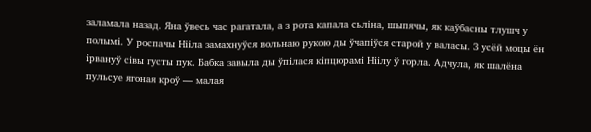заламала назад. Яна ўвесь час рагатала, а з рота капала сьліна, шыпячы, як каўбасны тлушч у полымі. У роспачы Нііла замахнуўся вольнаю рукою ды ўчапіўся старой у валасы. З усёй моцы ён ірвануў сівы густы пук. Бабка завыла ды ўпілася кіпцюрамі Ніілу ў горла. Адчула, як шалёна пульсуе ягоная кроў — малая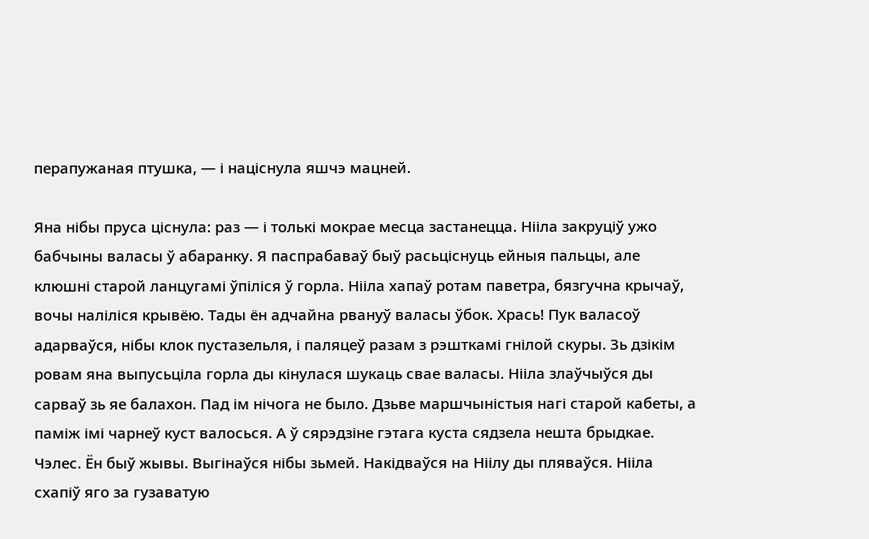перапужаная птушка, — і націснула яшчэ мацней.

Яна нібы пруса ціснула: раз — і толькі мокрае месца застанецца. Нііла закруціў ужо бабчыны валасы ў абаранку. Я паспрабаваў быў расьціснуць ейныя пальцы, але клюшні старой ланцугамі ўпіліся ў горла. Нііла хапаў ротам паветра, бязгучна крычаў, вочы наліліся крывёю. Тады ён адчайна рвануў валасы ўбок. Хрась! Пук валасоў адарваўся, нібы клок пустазельля, і паляцеў разам з рэшткамі гнілой скуры. Зь дзікім ровам яна выпусьціла горла ды кінулася шукаць свае валасы. Нііла злаўчыўся ды сарваў зь яе балахон. Пад ім нічога не было. Дзьве маршчыністыя нагі старой кабеты, а паміж імі чарнеў куст валосься. А ў сярэдзіне гэтага куста сядзела нешта брыдкае. Чэлес. Ён быў жывы. Выгінаўся нібы зьмей. Накідваўся на Ніілу ды пляваўся. Нііла схапіў яго за гузаватую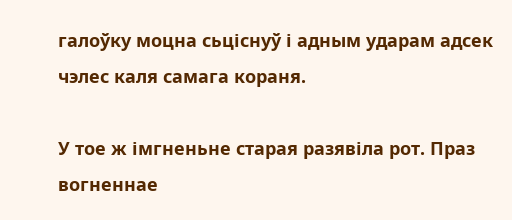галоўку моцна сьціснуў і адным ударам адсек чэлес каля самага кораня.

У тое ж імгненьне старая разявіла рот. Праз вогненнае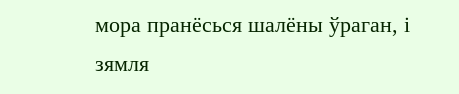мора пранёсься шалёны ўраган, і зямля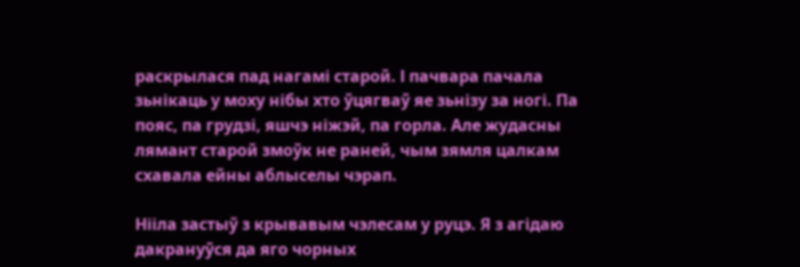раскрылася пад нагамі старой. І пачвара пачала зьнікаць у моху нібы хто ўцягваў яе зьнізу за ногі. Па пояс, па грудзі, яшчэ ніжэй, па горла. Але жудасны лямант старой змоўк не раней, чым зямля цалкам схавала ейны аблыселы чэрап.

Нііла застыў з крывавым чэлесам у руцэ. Я з агідаю дакрануўся да яго чорных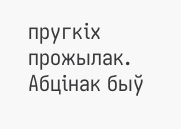пругкіх прожылак. Абцінак быў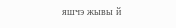яшчэ жывы й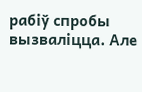рабіў спробы вызваліцца. Але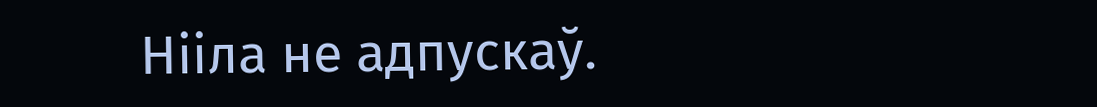Нііла не адпускаў.